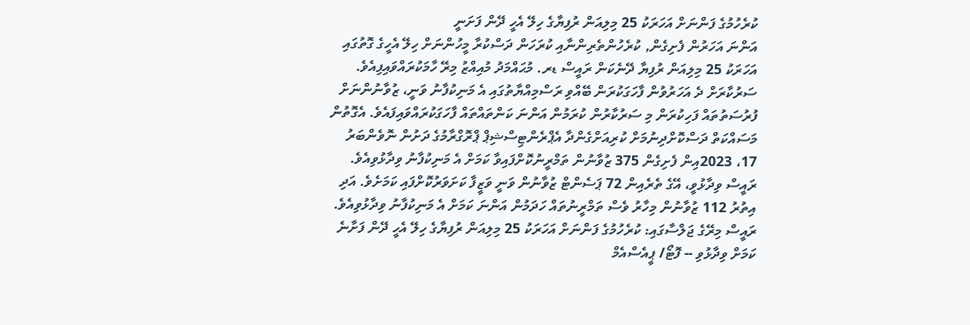ކުރެހުމުގެ ފަންނަށް އަހަރަކު 25 މިލިއަން ރުފިޔާގެ ހިލޭ އެހީ ދޭން ފަށަނީ
އަންނަ އަހަރުން ފެށިގެން, ކުރެހުންތެރިންނާއި ކުރަހަން ދަސްކުރާ މީހުންނަށް ހިލޭ އެހީގެ ގޮތުގައި އަހަރަކު 25 މިލިއަން ރުފިޔާ ދޭނެކަން ރައީސް ޑރ. މުޙައްމަދު މުއިއްޒު މިރޭ ހާމަކުރައްވައިފިއެވެ. ސަރުކާރަށް ދެ އަހަރުވުން ފާހަގަކުރަން ބޭއްވި ރަސްމިއްޔާތުގައި އެ މަނިކުފާނު ވަނީ، ޒުވާނުންނަށް ފުރުސަތުތައް ފަހިކުރަން މި ސަރުކާރުން ކުރަމުން އަންނަ ކަންތައްތައް ފާހަގަކުރައްވައިފައެވެ. އެގޮތުން މަސައްކަތް ދަސްކޮށްދިނުމަށް ކުރިއަށްގެންދާ އެޕްރެންޓިސްޝިޕް ޕްރޮގްރާމުގެ ދަށުން ނޮވެންބަރު 17، 2023އިން ފެށިގެން 375 ޒުވާނުން ތަމްރީނުކޮށްފައިވާ ކަމަށް އެ މަނިކުފާނު ވިދާޅުވިއެވެ. ރައީސް ވިދާޅުވީ، އޭގެ ތެރެއިން 72 ޕަސެންޓް ޒުވާނުން ވަނީ ވަޒީފާ ކަށަވަރުކޮށްފައި ކަމަށެވެ. އަދި އިތުރު 112 ޒުވާނުން މިހާރު ވެސް ތަމްރީނުތައް ހަދަމުން އަންނަ ކަމަށް އެ މަނިކުފާނު ވިދާޅުވިއެވެ. ރައީސް މިރޭގެ ޖަލްސާގައި: ކުރެހުމުގެ ފަންނަށް އަހަރަކު 25 މިލިއަން ރުފިޔާގެ ހިލޭ އެހީ ދޭން ފަށާނެ ކަމަށް ވިދާޅުވި -- ފޮޓޯ/ ޕީއެސްއެމް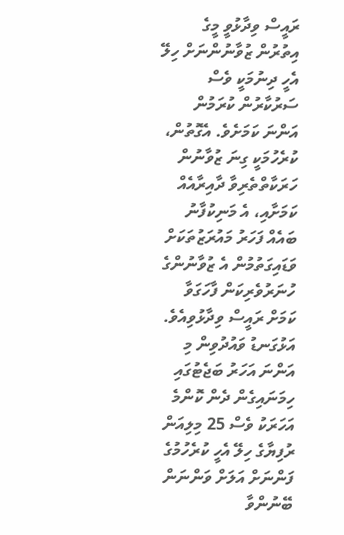ރައީސް ވިދާޅުވީ މީގެ އިތުރުން ޒުވާނުންނަށް ހިލޭ އެހީ ދިނުމަކީ ވެސް ސަރުކާރުން ކުރަމުން އަންނަ ކަމަށެވެ. އެގޮތުން، ކުރެހުމަކީ ގިނަ ޒުވާނުން ހަރަކާތްތެރިވާ ދާއިރާއެއް ކަމަށާއި، އެ މަނިކުފާނު ބައެއް ފަހަރު މައުރަޒުތަކަށް ވަޑައިގަތުމުން އެ ޒުވާނުންގެ ހުނަރުވެރިކަން ފާހަގަވާ ކަމަށް ރައީސް ވިދާޅުވިއެވެ. އަޅުގަނޑު ވައުދުވިން މި އަންނަ އަހަރު ބަޖެޓުގައި ހިމަނައިގެން ދެން ކޮންމެ އަހަރަކު ވެސް 25 މިލިއަން ރުފިޔާގެ ހިލޭ އެހީ ކުރެހުމުގެ ފަންނަށް އަލަށް ވަންނަން ބޭނުންވާ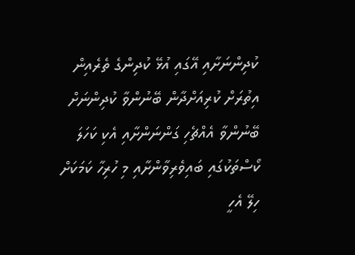ކުދިންނަށާއި އޭގައި އުޅޭ ކުދިންގެ ތެރެއިން އިތުރަށް ކުރިއަށްދާން ބޭނުންވާ ކުދިންނަށް ބޭނުންވާ އެއްޗެހި ގަންނަންށާއި އެކި ކަހަލަ ކޯސްތަކުގައި ބައިވެރިވާންށާއި މި ހުރިހާ ކަމަކަށް ހިލޭ އެހީ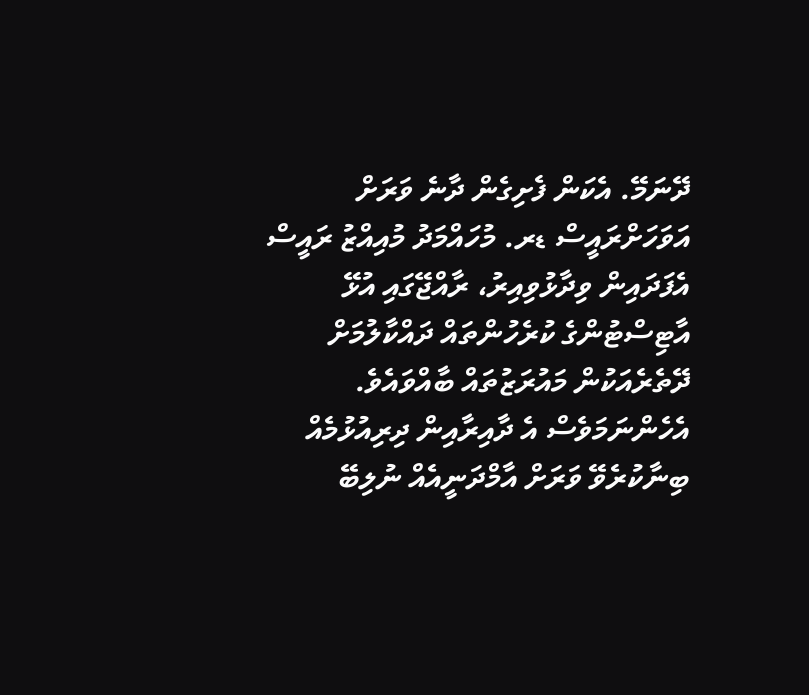ދޭނަމޭ. އެކަން ފެށިގެން ދާނެ ވަރަށް އަވަހަށްރައީސް ޑރ. މުހައްމަދު މުއިއްޒު ރައީސް އެފަދައިން ވިދާޅުވިއިރު، ރާއްޖޭގައި އުޅޭ އާޓިސްޓުންގެ ކުރެހުންތައް ދައްކާލުމަށް ދޭތެރެއަކުން މައުރަޒުތައް ބާއްވައެވެ. އެހެންނަމަވެސް އެ ދާއިރާއިން ދިރިއުޅުމެއް ބިނާކުރެވޭ ވަރަށް އާމްދަނީއެއް ނުލިބޭ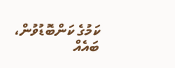ކަމުގެ ކަންބޮޑުވުން، ބައެއް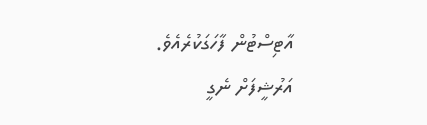އާޓިސްޓުން ފާހަގަކުރެއެވެ.
އަރުޝީފަށް ނެގީ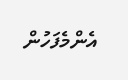އެންމެފަހުން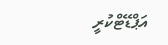އަޕްޑޭޓްކުރީ